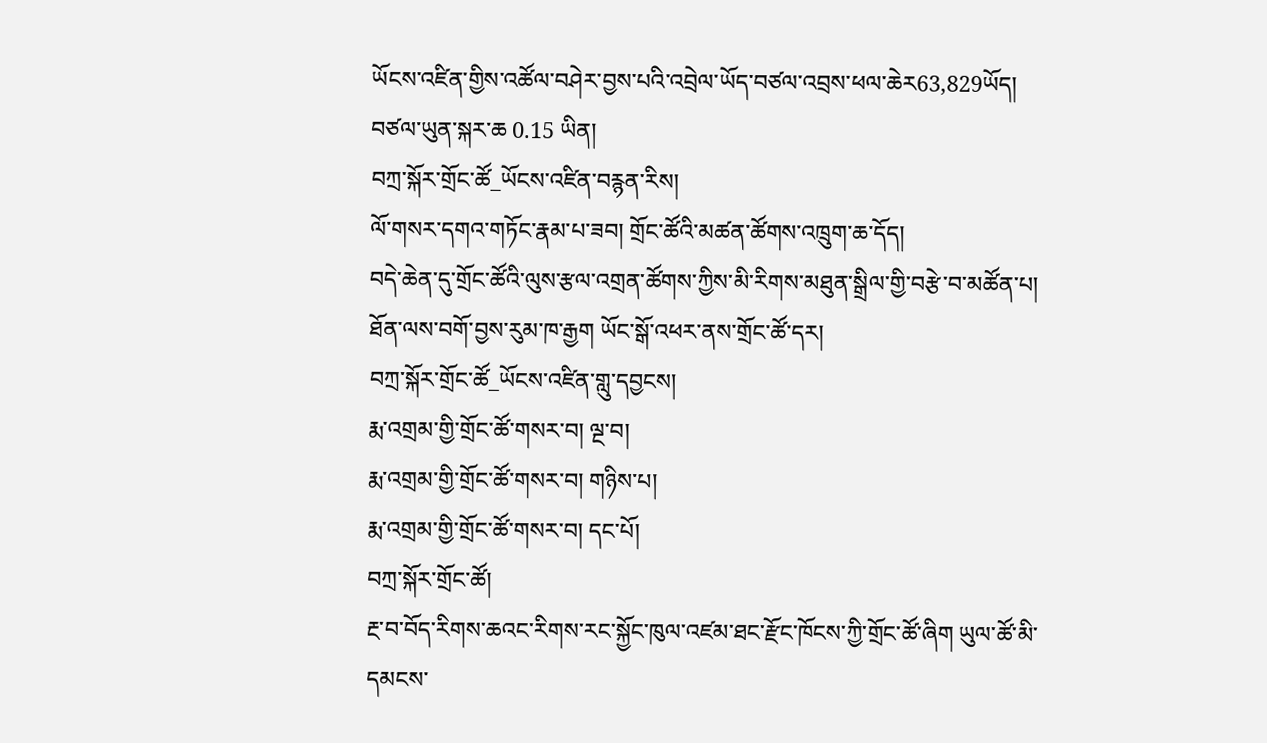ཡོངས་འཛིན་གྱིས་འཚོལ་བཤེར་བྱས་པའི་འབྲེལ་ཡོད་བཙལ་འབྲས་ཕལ་ཆེར63,829ཡོད།  བཙལ་ཡུན་སྐར་ཆ 0.15 ཡིན།
བཀྲ་སྐོར་གྲོང་ཚོ_ཡོངས་འཛིན་བརྙན་རིས།
ལོ་གསར་དགའ་གཏོང་རྣམ་པ་ཟབ། གྲོང་ཚོའི་མཚན་ཚོགས་འཁྲུག་ཆ་དོད།
བདེ་ཆེན་དུ་གྲོང་ཚོའི་ལུས་རྩལ་འགྲན་ཚོགས་ཀྱིས་མི་རིགས་མཐུན་སྒྲིལ་གྱི་བརྩེ་བ་མཚོན་པ།
ཐོན་ལས་བགོ་བྱས་རུམ་ཁ་རྒྱག ཡོང་སྒོ་འཕར་ནས་གྲོང་ཚོ་དར།
བཀྲ་སྐོར་གྲོང་ཚོ_ཡོངས་འཛིན་གླུ་དབྱངས།
རྨ་འགྲམ་གྱི་གྲོང་ཚོ་གསར་བ། ལྔ་བ།
རྨ་འགྲམ་གྱི་གྲོང་ཚོ་གསར་བ། གཉིས་པ།
རྨ་འགྲམ་གྱི་གྲོང་ཚོ་གསར་བ། དང་པོ།
བཀྲ་སྐོར་གྲོང་ཚོ།
རྔ་བ་བོད་རིགས་ཆའང་རིགས་རང་སྐྱོང་ཁུལ་འཛམ་ཐང་རྫོང་ཁོངས་ཀྱི་གྲོང་ཚོ་ཞིག ཡུལ་ཚོ་མི་དམངས་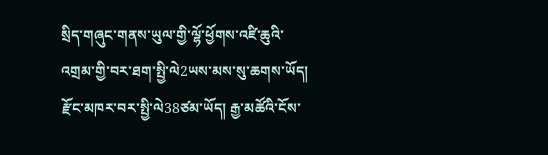སྲིད་གཞུང་གནས་ཡུལ་གྱི་ལྷོ་ཕྱོགས་འཛི་ཆུའི་འགྲམ་གྱི་བར་ཐག་སྤྱི་ལེ2ཡས་མས་སུ་ཆགས་ཡོད། རྫོང་མཁར་བར་སྤྱི་ལེ38ཙམ་ཡོད། རྒྱ་མཚོའི་ངོས་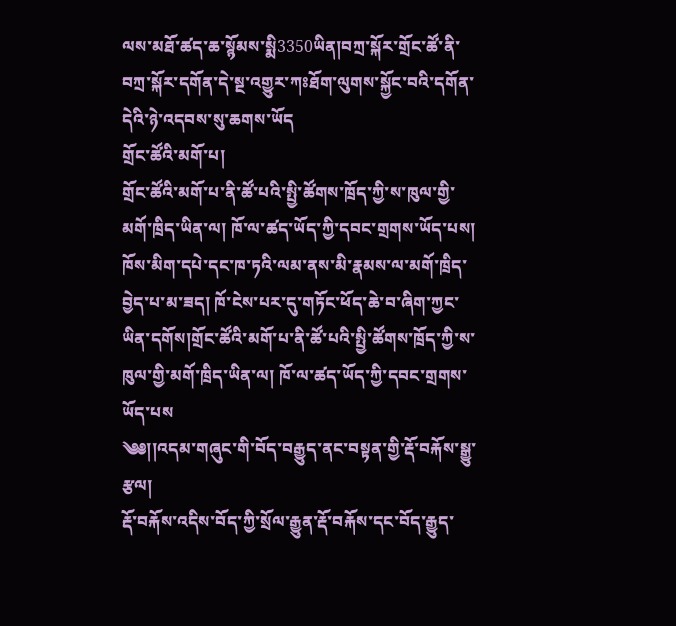ལས་མཐོ་ཚད་ཆ་སྙོམས་སྨི3350ཡིན།བཀྲ་སྐོར་གྲོང་ཚོ་ནི་བཀྲ་སྐོར་དགོན་དེ་སྔ་འགྱུར་ཀཿཐོག་ལུགས་སྐྱོང་བའི་དགོན་དེའི་ཉེ་འདབས་སུ་ཆགས་ཡོད
གྲོང་ཚོའི་མགོ་པ།
གྲོང་ཚོའི་མགོ་པ་ནི་ཚོ་པའི་སྤྱི་ཚོགས་ཁྲོད་ཀྱི་ས་ཁུལ་གྱི་མགོ་ཁྲིད་ཡིན་ལ། ཁོ་ལ་ཚད་ཡོད་ཀྱི་དབང་གྲགས་ཡོད་པས། ཁོས་མིག་དཔེ་དང་ཁ་ཏའི་ལམ་ནས་མི་རྣམས་ལ་མགོ་ཁྲིད་བྱེད་པ་མ་ཟད། ཁོ་ངེས་པར་དུ་གཏོང་ཕོད་ཆེ་བ་ཞིག་ཀྱང་ཡིན་དགོས།གྲོང་ཚོའི་མགོ་པ་ནི་ཚོ་པའི་སྤྱི་ཚོགས་ཁྲོད་ཀྱི་ས་ཁུལ་གྱི་མགོ་ཁྲིད་ཡིན་ལ། ཁོ་ལ་ཚད་ཡོད་ཀྱི་དབང་གྲགས་ཡོད་པས
༄༅།།འདམ་གཞུང་གི་བོད་བརྒྱུད་ནང་བསྟན་གྱི་རྡོ་བརྐོས་སྒྱུ་རྩལ།
རྡོ་བརྐོས་འདིས་བོད་ཀྱི་སྲོལ་རྒྱུན་རྡོ་བརྐོས་དང་བོད་རྒྱུད་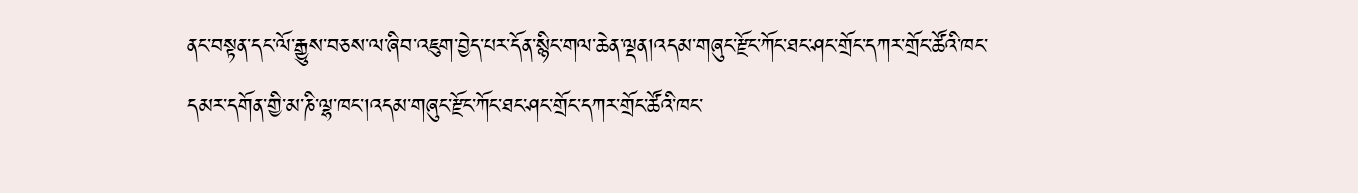ནང་བསྟན་དང་ལོ་རྒྱུས་བཅས་ལ་ཞིབ་འཇུག་བྱེད་པར་དོན་སྙིང་གལ་ཆེན་ལྡན།འདམ་གཞུང་རྫོང་ཀོང་ཐང་ཤང་གྲོང་དཀར་གྲོང་ཚོའི་ཁང་དམར་དགོན་གྱི་མ་ཎི་ལྷ་ཁང་།འདམ་གཞུང་རྫོང་ཀོང་ཐང་ཤང་གྲོང་དཀར་གྲོང་ཚོའི་ཁང་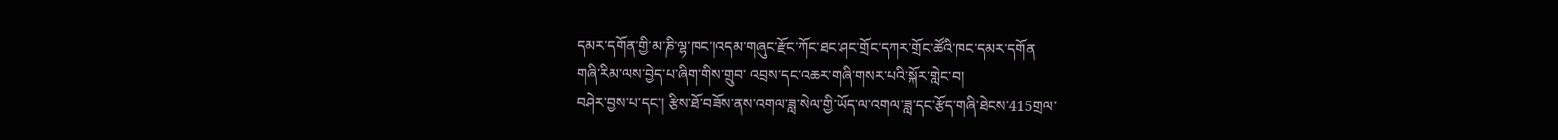དམར་དགོན་གྱི་མ་ཎི་ལྷ་ཁང་།འདམ་གཞུང་རྫོང་ཀོང་ཐང་ཤང་གྲོང་དཀར་གྲོང་ཚོའི་ཁང་དམར་དགོན
གཞི་རིམ་ལས་བྱེད་པ་ཞིག་གིས་གྲུབ་ འབྲས་དང་འཆར་གཞི་གསར་པའི་སྐོར་གླེང་བ།
བཤེར་བྱས་པ་དང་། རྩིས་ཐོ་བཟོས་ནས་འགལ་ཟླ་སེལ་གྱི་ཡོད་ལ་འགལ་ཟླ་དང་རྩོད་གཞི་ཐེངས་415གྲལ་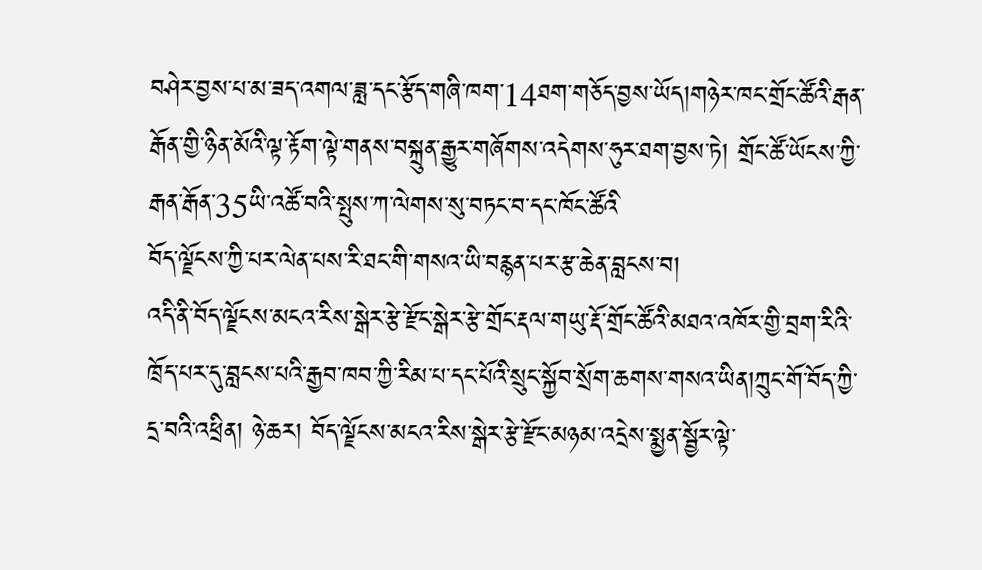བཤེར་བྱས་པ་མ་ཟད་འགལ་ཟླ་དང་རྩོད་གཞི་ཁག་14ཐག་གཅོད་བྱས་ཡོད།གཉེར་ཁང་གྲོང་ཚོའི་རྒན་རྒོན་གྱི་ཉིན་མོའི་ལྟ་རྟོག་ལྟེ་གནས་བསྐྲུན་རྒྱུར་གཞོགས་འདེགས་ཧུར་ཐག་བྱས་ཏེ། གྲོང་ཚོ་ཡོངས་ཀྱི་རྒན་རྒོན་35ཡི་འཚོ་བའི་སྤུས་ཀ་ལེགས་སུ་བཏང་བ་དང་ཁོང་ཚོའི
བོད་ལྗོངས་ཀྱི་པར་ལེན་པས་རི་ཐང་གི་གསའ་ཡི་བརྙན་པར་རྩ་ཆེན་བླངས་བ།
འདི་ནི་བོད་ལྗོངས་མངའ་རིས་སྒེར་རྩེ་རྫོང་སྒེར་རྩེ་གྲོང་རྡལ་གཡུ་རྡོ་གྲོང་ཚོའི་མཐའ་འཁོར་གྱི་བྲག་རིའི་ཁྲོད་པར་དུ་བླངས་པའི་རྒྱབ་ཁབ་ཀྱི་རིམ་པ་དང་པོའི་སྲུང་སྐྱོབ་སྲོག་ཆགས་གསའ་ཡིན།ཀྲུང་གོ་བོད་ཀྱི་དྲ་བའི་འཕྲིན། ཉེ་ཆར། བོད་ལྗོངས་མངའ་རིས་སྒེར་རྩེ་རྫོང་མཉམ་འདྲེས་སྨྱན་སྦྱོར་ལྟེ་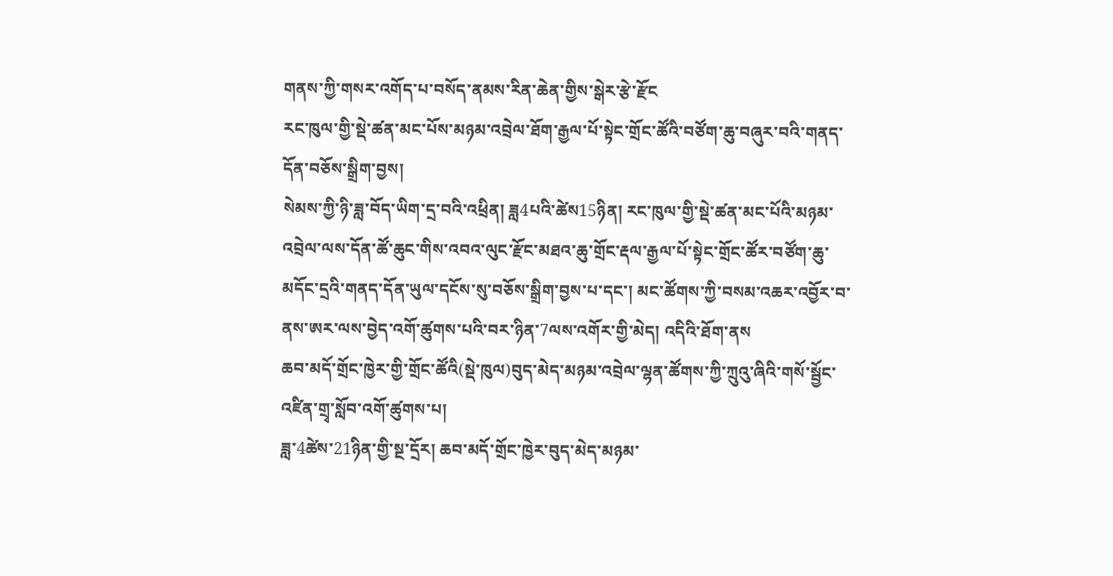གནས་ཀྱི་གསར་འགོད་པ་བསོད་ནམས་རིན་ཆེན་གྱིས་སྒེར་རྩེ་རྫོང
རང་ཁུལ་གྱི་སྡེ་ཚན་མང་པོས་མཉམ་འབྲེལ་ཐོག་རྒྱལ་པོ་སྟེང་གྲོང་ཚོའི་བཙོག་ཆུ་བཞུར་བའི་གནད་དོན་བཅོས་སྒྲིག་བྱས།
སེམས་ཀྱི་ཉི་ཟླ་བོད་ཡིག་དྲ་བའི་འཕྲིན། ཟླ4པའི་ཚེས15ཉིན། རང་ཁུལ་གྱི་སྡེ་ཚན་མང་པོའི་མཉམ་འབྲེལ་ལས་དོན་ཚོ་ཆུང་གིས་འབའ་ལུང་རྫོང་མཐའ་ཆུ་གྲོང་རྡལ་རྒྱལ་པོ་སྟེང་གྲོང་ཚོར་བཙོག་ཆུ་མདོང་དྲའི་གནད་དོན་ཡུལ་དངོས་སུ་བཅོས་སྒྲིག་བྱས་པ་དང་། མང་ཚོགས་ཀྱི་བསམ་འཆར་འབྱོར་བ་ནས་ཨར་ལས་བྱེད་འགོ་ཚུགས་པའི་བར་ཉིན་7ལས་འགོར་གྱི་མེད། འདིའི་ཐོག་ནས
ཆབ་མདོ་གྲོང་ཁྱེར་གྱི་གྲོང་ཚོའི(སྡེ་ཁུལ)བུད་མེད་མཉམ་འབྲེལ་ལྷན་ཚོགས་ཀྱི་ཀྲུའུ་ཞིའི་གསོ་སྦྱོང་འཛིན་གྲྭ་སློབ་འགོ་ཚུགས་པ།
ཟླ་4ཚེས་21ཉིན་གྱི་སྔ་དྲོར། ཆབ་མདོ་གྲོང་ཁྱེར་བུད་མེད་མཉམ་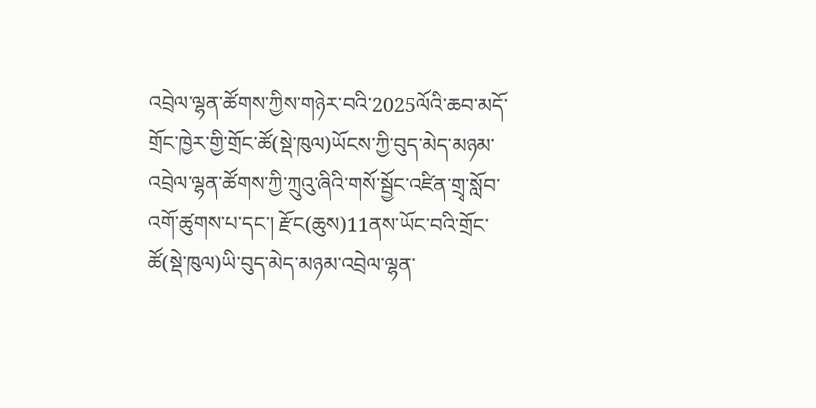འབྲེལ་ལྷན་ཚོགས་ཀྱིས་གཉེར་བའི་2025ལོའི་ཆབ་མདོ་གྲོང་ཁྱེར་གྱི་གྲོང་ཚོ(སྡེ་ཁུལ)ཡོངས་ཀྱི་བུད་མེད་མཉམ་འབྲེལ་ལྷན་ཚོགས་ཀྱི་ཀྲུའུ་ཞིའི་གསོ་སྦྱོང་འཛིན་གྲྭ་སློབ་འགོ་ཚུགས་པ་དང་། རྫོང(ཆུས)11ནས་ཡོང་བའི་གྲོང་ཚོ(སྡེ་ཁུལ)ཡི་བུད་མེད་མཉམ་འབྲེལ་ལྷན་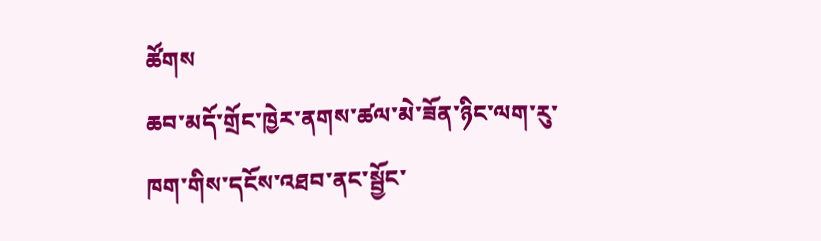ཚོགས
ཆབ་མདོ་གྲོང་ཁྱེར་ནགས་ཚལ་མེ་ཟོན་ཉིང་ལག་རུ་ཁག་གིས་དངོས་འཐབ་ནང་སྦྱོང་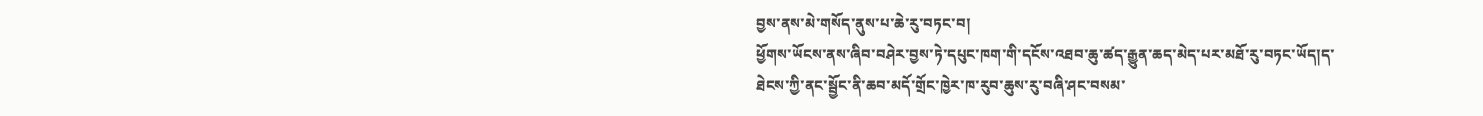བྱས་ནས་མེ་གསོད་ནུས་པ་ཆེ་རུ་བཏང་བ།
ཕྱོགས་ཡོངས་ནས་ཞིབ་བཤེར་བྱས་ཏེ་དཔུང་ཁག་གི་དངོས་འཐབ་ཆུ་ཚད་རྒྱུན་ཆད་མེད་པར་མཐོ་རུ་བཏང་ཡོད།ད་ཐེངས་ཀྱི་ནང་སྦྱོང་ནི་ཆབ་མདོ་གྲོང་ཁྱེར་ཁ་རུབ་ཆུས་རུ་བཞི་ཤང་བསམ་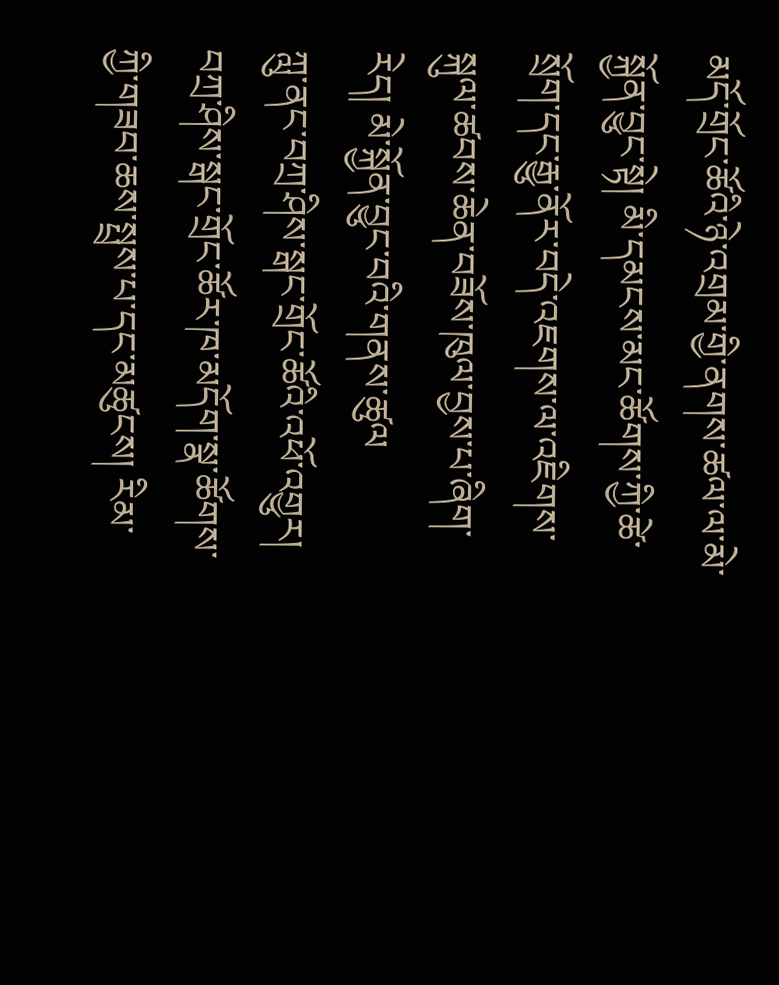མདོ་གྲོང་ཚོའི་ཉེ་འགྲམ་གྱི་ནགས་ཚལ་ལ་མེ་སྐྱོན་བྱུང་སྟེ། མི་དམངས་མང་ཚོགས་ཀྱི་ཚེ་སྲོག་དང་རྒྱུ་ནོར་བདེ་འཇགས་ལ་འཇིགས་སྐུལ་ཚབས་ཆེན་བཟོས་ཁུལ་བྱས་པ་ཞིག་རེད། མེ་སྐྱོན་བྱུང་བའི་གནས་ཚུལ
ཀླུ་ནང་བཀྲ་ཤིས་སྒང་གྲོང་ཚོའི་འཕོ་འགྱུར།
བཀྲ་ཤིས་སྒང་གྲོང་ཚོར་ཁ་མདོག་སྣ་ཚོགས་ཀྱི་གཟབ་ཆས་སྤྲས་པ་དང་མཚུངས། རིམ་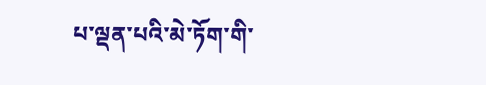པ་ལྡན་པའི་མེ་ཏོག་གི་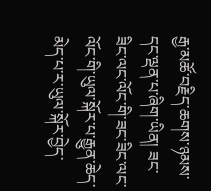རྒྱ་མཚོ་བརྗིད་ཆགས་ཉམས་དང་ལྡན་པ་ཞིག་ཡིན། ཟང་ཟིང་ལང་ལོང་གི་ཟང་ཟིང་ལང་ལོང་གི་ཡུལ་སྐོར་པ་རྒྱུན་ཆེད་མེད་པ་ར་ཡུལ་སྐོར་བྱེད་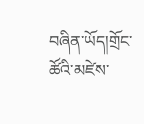བཞིན་ཡོད།གྲོང་ཚོའི་མཛེས་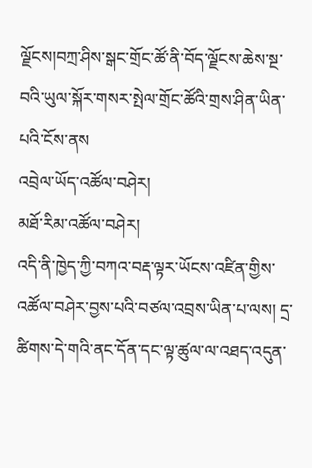ལྗོངས།བཀྲ་ཤིས་སྒང་གྲོང་ཚོ་ནི་བོད་ལྗོངས་ཆེས་སྔ་བའི་ཡུལ་སྐོར་གསར་སྤེལ་གྲོང་ཚོའི་གྲས་ཤིན་ཡིན་པའི་ངོས་ནས
འབྲེལ་ཡོད་འཚོལ་བཤེར།
མཐོ་རིམ་འཚོལ་བཤེར།
འདི་ནི་ཁྱེད་ཀྱི་བཀའ་བརྡ་ལྟར་ཡོངས་འཛིན་གྱིས་འཚོལ་བཤེར་བྱས་པའི་བཙལ་འབྲས་ཡིན་པ་ལས། དྲ་ཚིགས་དེ་གའི་ནང་དོན་དང་ལྟ་ཚུལ་ལ་འཐད་འདུན་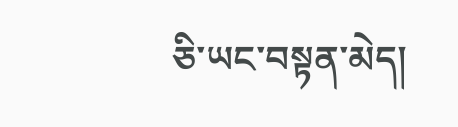ཅི་ཡང་བསྟན་མེད།